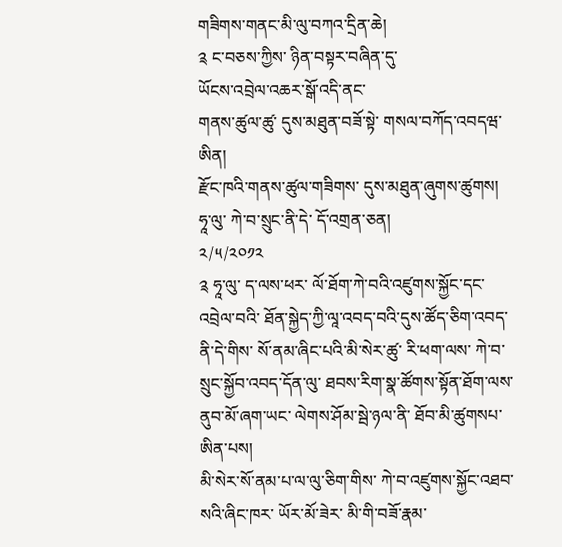གཟིགས་གནང་མི་ལུ་བཀའ་དྲིན་ཆེ།
༉ ང་བཅས་ཀྱིས་ ཉིན་བསྟར་བཞིན་དུ་
ཡོངས་འབྲེལ་འཆར་སྒོ་འདི་ནང་
གནས་ཚུལ་ཚུ་ དུས་མཐུན་བཟོ་སྟེ་ གསལ་བཀོད་འབདཝ་ཨིན།
རྫོང་ཁའི་གནས་ཚུལ་གཟིགས་ དུས་མཐུན་ཞུགས་ཚུགས།
ཧཱ་ལུ་ ཀེ་བ་སྲུང་ནི་དེ་ དོ་འགྲན་ཅན།
༢/༥/༢༠༡༢
༉ ཧཱ་ལུ་ ད་ལས་ཕར་ ལོ་ཐོག་ཀེ་བའི་འཛུགས་སྐྱོང་དང་འབྲེལ་བའི་ ཐོན་སྐྱེད་ཀྱི་ལཱ་འབད་བའི་དུས་ཚོད་ཅིག་འབད་ནི་དེ་གིས་ སོ་ནམ་ཞིང་པའི་མི་སེར་ཚུ་ རི་ཕག་ལས་ ཀེ་བ་སྲུང་སྐྱོབ་འབད་དོན་ལུ་ ཐབས་རིག་སྣ་ཚོགས་སྟོན་ཐོག་ལས་ ནུབ་མོ་ཞག་ཡང་ ལེགས་ཤོམ་སྦེ་ཉལ་ནི་ ཐོབ་མི་ཚུགསཔ་ཨིན་པས།
མི་སེར་སོ་ནམ་པ་ལ་ལུ་ཅིག་གིས་ ཀེ་བ་འཛུགས་སྐྱོང་འཐབ་སའི་ཞིང་ཁར་ ཡོར་མོ་ཟེར་ མི་གི་བཟོ་རྣམ་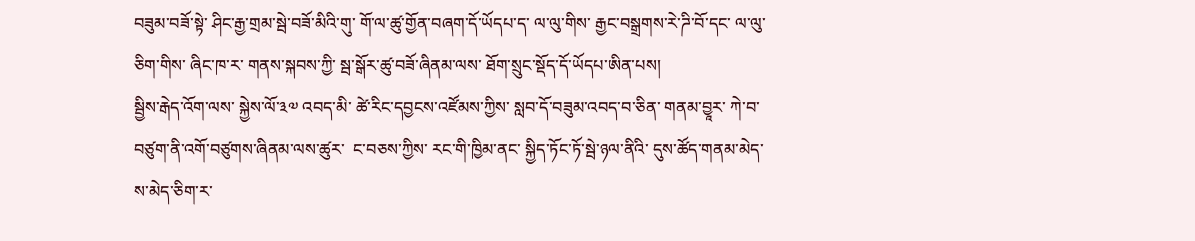བཟུམ་བཟོ་སྟེ་ ཤིང་རྒྱ་གྲམ་སྦེ་བཟོ་མིའི་གུ་ གོ་ལ་ཚུ་གྱོན་བཞག་དོ་ཡོདཔ་ད་ ལ་ལུ་གིས་ རྒྱང་བསྒྲགས་རེ་ཌི་བོ་དང་ ལ་ལུ་ཅིག་གིས་ ཞིང་ཁ་ར་ གནས་སྐབས་ཀྱི་ སྦ་སྒོར་ཚུ་བཟོ་ཞིནམ་ལས་ ཐོག་སྲུང་སྡོད་དོ་ཡོདཔ་ཨིན་པས།
སྦྱིས་རྒེད་འོག་ལས་ སྐྱེས་ལོ་༣༧ འབད་མི་ ཚེ་རིང་དབྱངས་འཛོམས་ཀྱིས་ སླབ་དོ་བཟུམ་འབད་བ་ཅིན་ གནམ་བྱཱར་ ཀེ་བ་བཙུག་ནི་འགོ་བཙུགས་ཞིནམ་ལས་ཚུར་  ང་བཅས་ཀྱིས་ རང་གི་ཁྱིམ་ནང་ སྐྱིད་ཏོང་ཏོ་སྦེ་ཉལ་ནིའི་ དུས་ཚོད་གནམ་མེད་ས་མེད་ཅིག་ར་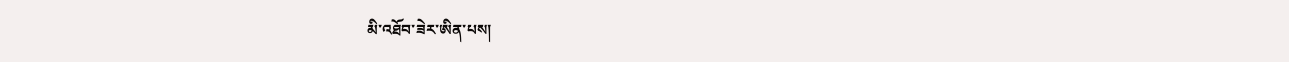མི་འཐོབ་ཟེར་ཨིན་པས།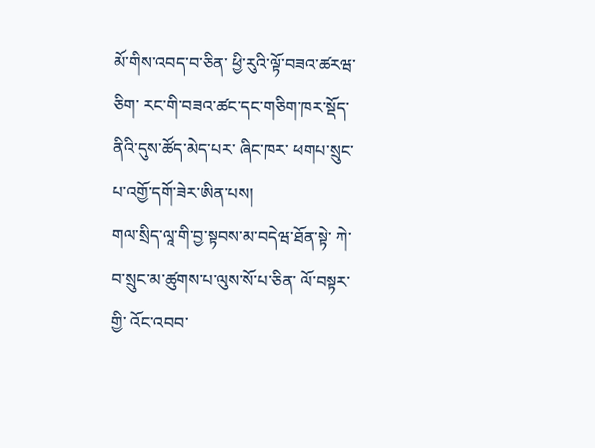མོ་གིས་འབད་བ་ཅིན་ ཕྱི་རུའི་ལྟོ་བཟའ་ཚརཝ་ཅིག་ རང་གི་བཟའ་ཚང་དང་གཅིག་ཁར་སྡོད་ནིའི་དུས་ཚོད་མེད་པར་ ཞིང་ཁར་ ཕགཔ་སྲུང་པ་འགྱོ་དགོ་ཟེར་ཨིན་པས།
གལ་སྲིད་ལཱ་གི་བྱ་སྟབས་མ་བདེཝ་ཐོན་སྟེ་ ཀེ་བ་སྲུང་མ་ཚུགས་པ་ལུས་སོ་པ་ཅིན་ ལོ་བསྟར་གྱི་ འོང་འབབ་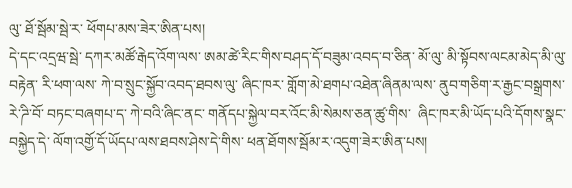ལུ་ ཐོ་སྦོམ་སྦེ་ར་ ཕོགཔ་མས་ཟེར་ཨིན་པས།
དེ་དང་འདྲཝ་སྦེ་ དཀར་མཚོ་རྒེད་འོག་ལས་ ཨམ་ཚེ་རིང་གིས་བཤད་དོ་བཟུམ་འབད་བ་ཅིན་ མོ་ལུ་ མི་སྟོབས་ལངམ་མེད་མི་ལུ་བརྟེན་ རི་ཕག་ལས་ ཀེ་བ་སྲུང་སྐྱོབ་འབད་ཐབས་ལུ་ ཞིང་ཁར་ གློག་མེ་ཐགཔ་འཐེན་ཞིནམ་ལས་ ནུབ་གཅིག་ར་རྒྱང་བསྒྲགས་རེ་ཌི་བོ་ བཏང་བཞགཔ་ད་ ཀེ་བའི་ཞིང་ནང་ གནོདཔ་སྐྱེལ་བར་འོང་མི་སེམས་ཅན་ཚུ་གིས་  ཞིང་ཁར་མི་ཡོད་པའི་དོགས་སྣང་བསྐྱེད་དེ་ ལོག་འགྱོ་དོ་ཡོདཔ་ལས་ཐབས་ཤེས་དེ་གིས་ ཕན་ཐོགས་སྦོམ་ར་འདུག་ཟེར་ཨིན་པས།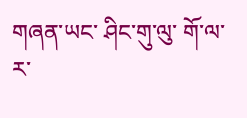གཞན་ཡང་ ཤིང་གུ་ལུ་ གོ་ལ་ར་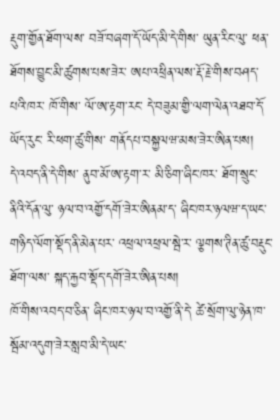རྡུག་གྱོན་ཐོག་ལས་ བཟོ་བཞག་དོ་ཡོད་མི་དེ་གིས་ ཡུན་རིང་ལུ་ ཕན་ཐོགས་བྱུང་མི་ཚུགས་པས་ཟེར་ ཨཔ་འཕྲིན་ལས་རྡོ་རྗེ་གིས་བཤད་པའི་ཁར་ ཁོ་གིས་ ལོ་ཨ་རྟག་རང་ དེ་བཟུམ་གྱི་ལག་ལེན་འཐབ་དོ་ཡོད་རུང་ རི་ཕག་ཚུ་གིས་ གནོདཔ་བསྐྱལཝ་མས་ཟེར་ཨིན་པས།
དེ་འབད་ནི་དེ་གིས་ ནུབ་མོ་ཨ་རྟག་ར་ མི་ཅིག་ཞིང་ཁར་ ཐོག་སྲུང་ནིའི་དོན་ལུ་ ཉལ་བ་འགྱོ་དགོ་ཟེར་ཨིནམ་ད་ ཞིང་ཁར་ཉལཝ་ད་ཡང་ གཉིད་ལོག་སྡོད་ནི་མེན་པར་ འཕྲལ་འཕྲལ་སྦེ་ར་ ལྕགས་ཊིན་ཚུ་བརྡུང་ཐོག་ལས་ སྐད་རྐྱབ་སྡོད་དགོ་ཟེར་ཨིན་པས།
ཁོ་གིས་འབད་བ་ཅིན་ ཞིང་ཁར་ཉལ་བ་འགྱོ་ནི་དེ་ ཚེ་སྲོག་ལུ་ཉེན་ཁ་སྦོམ་འདུག་ཟེར་སླབ་མི་དེ་ཡང་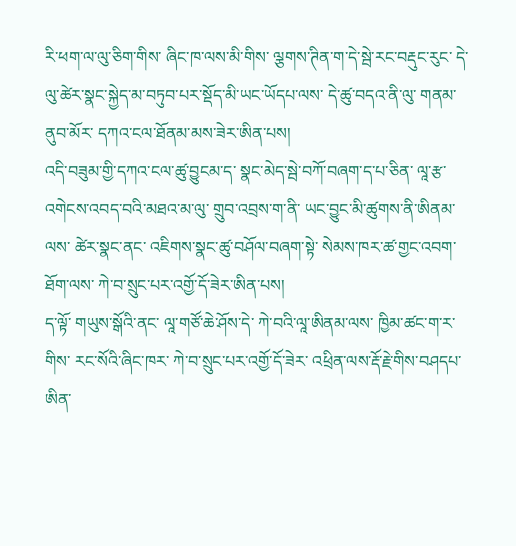རི་ཕག་ལ་ལུ་ཅིག་གིས་ ཞིང་ཁ་ལས་མི་གིས་ ལྕགས་ཊིན་ག་དེ་སྦེ་རང་བརྡུང་རུང་ དེ་ལུ་ཚེར་སྣང་སྐྱེད་མ་བཏུབ་པར་སྡོད་མི་ཡང་ཡོདཔ་ལས་ དེ་ཚུ་བདའ་ནི་ལུ་ གནམ་ནུབ་མོར་ དཀའ་ངལ་ཐོནམ་མས་ཟེར་ཨིན་པས།
འདི་བཟུམ་གྱི་དཀའ་ངལ་ཚུ་བྱུངམ་ད་ སྣང་མེད་སྦེ་བཀོ་བཞག་ད་པ་ཅིན་ ལཱ་རྩ་འགེངས་འབད་བའི་མཐའ་མ་ལུ་ གྲུབ་འབྲས་ག་ནི་ ཡང་བྱུང་མི་ཚུགས་ནི་ཨིནམ་ལས་ ཚེར་སྣང་ནང་ འཇིགས་སྣང་ཚུ་བཤོལ་བཞག་སྟེ་ སེམས་ཁར་ཚ་གྱང་འབག་ཐོག་ལས་ ཀེ་བ་སྲུང་པར་འགྱོ་དོ་ཟེར་ཨིན་པས།
ད་ལྟོ་ གཡུས་སྒོའི་ནང་ ལཱ་གཙོ་ཆེ་ཤོས་དེ་ ཀེ་བའི་ལཱ་ཨིནམ་ལས་ ཁྱིམ་ཚང་ག་ར་གིས་ རང་སོའི་ཞིང་ཁར་ ཀེ་བ་སྲུང་པར་འགྱོ་དོ་ཟེར་ འཕྲིན་ལས་རྡོ་རྗེ་གིས་བཤདཔ་ཨིན་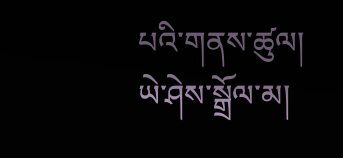པའི་གནས་ཚུལ།
ཡེ་ཤེས་སྒྲོལ་མ།